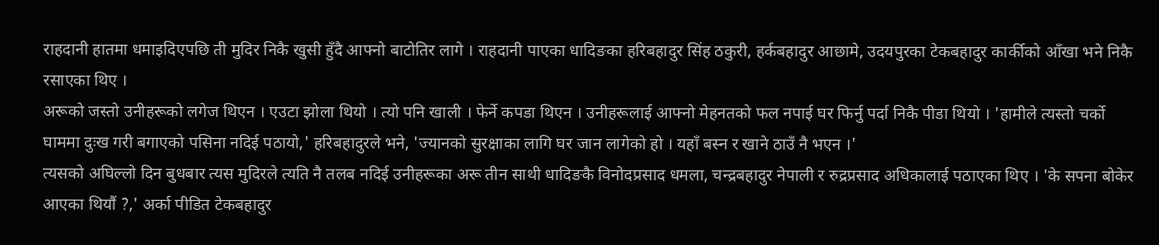राहदानी हातमा धमाइदिएपछि ती मुदिर निकै खुसी हुँदै आफ्नो बाटोतिर लागे । राहदानी पाएका धादिङका हरिबहादुर सिंह ठकुरी, हर्कबहादुर आछामे, उदयपुरका टेकबहादुर कार्कीको आँखा भने निकै रसाएका थिए ।
अरूको जस्तो उनीहरूको लगेज थिएन । एउटा झोला थियो । त्यो पनि खाली । फेर्ने कपडा थिएन । उनीहरूलाई आफ्नो मेहनतको फल नपाई घर फिर्नु पर्दा निकै पीडा थियो । 'हामीले त्यस्तो चर्को घाममा दुःख गरी बगाएको पसिना नदिई पठायो,' हरिबहादुरले भने, 'ज्यानको सुरक्षाका लागि घर जान लागेको हो । यहाँ बस्न र खाने ठाउँ नै भएन ।'
त्यसको अघिल्लो दिन बुधबार त्यस मुदिरले त्यति नै तलब नदिई उनीहरूका अरू तीन साथी धादिङकै विनोदप्रसाद धमला, चन्द्रबहादुर नेपाली र रुद्रप्रसाद अधिकालाई पठाएका थिए । 'के सपना बोकेर आएका थियौं ?,' अर्का पीडित टेकबहादुर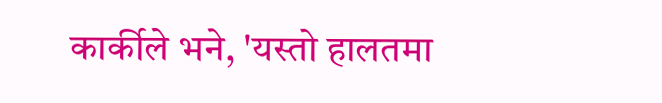कार्कीले भने, 'यस्तो हालतमा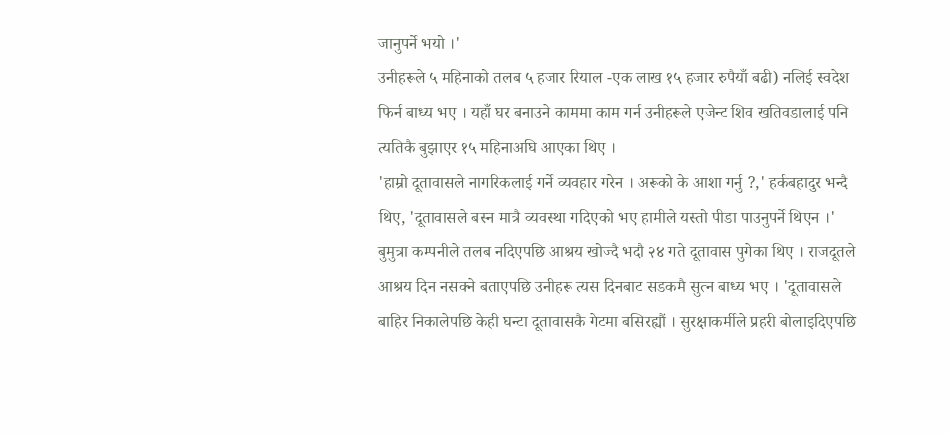जानुपर्ने भयो ।'
उनीहरूले ५ महिनाको तलब ५ हजार रियाल -एक लाख १५ हजार रुपैयाँ बढी) नलिई स्वदेश फिर्न बाध्य भए । यहाँ घर बनाउने काममा काम गर्न उनीहरूले एजेन्ट शिव खतिवडालाई पनि त्यतिकै बुझाएर १५ महिनाअघि आएका थिए ।
'हाम्रो दूतावासले नागरिकलाई गर्ने व्यवहार गरेन । अरूको के आशा गर्नु ?,' हर्कबहादुर भन्दै थिए, 'दूतावासले बस्न मात्रै व्यवस्था गदिएको भए हामीले यस्तो पीडा पाउनुपर्ने थिएन ।'
बुमुत्रा कम्पनीले तलब नदिएपछि आश्रय खोज्दै भदौ २४ गते दूतावास पुगेका थिए । राजदूतले आश्रय दिन नसक्ने बताएपछि उनीहरू त्यस दिनबाट सडकमै सुत्न बाध्य भए । 'दूतावासले बाहिर निकालेपछि केही घन्टा दूतावासकै गेटमा बसिरह्यौं । सुरक्षाकर्मीले प्रहरी बोलाइदिएपछि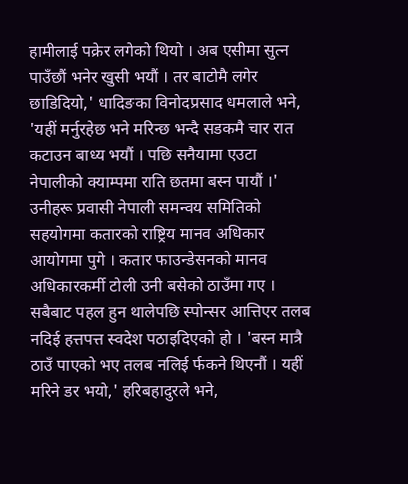हामीलाई पक्रेर लगेको थियो । अब एसीमा सुत्न पाउँछौं भनेर खुसी भयौं । तर बाटोमै लगेर छाडिदियो,' धादिङका विनोदप्रसाद धमलाले भने, 'यहीं मर्नुरहेछ भने मरिन्छ भन्दै सडकमै चार रात कटाउन बाध्य भयौं । पछि सनैयामा एउटा नेपालीको क्याम्पमा राति छतमा बस्न पायौं ।'
उनीहरू प्रवासी नेपाली समन्वय समितिको सहयोगमा कतारको राष्ट्रिय मानव अधिकार आयोगमा पुगे । कतार फाउन्डेसनको मानव अधिकारकर्मी टोली उनी बसेको ठाउँमा गए । सबैबाट पहल हुन थालेपछि स्पोन्सर आत्तिएर तलब नदिई हत्तपत्त स्वदेश पठाइदिएको हो । 'बस्न मात्रै ठाउँ पाएको भए तलब नलिई र्फकने थिएनौं । यहीं मरिने डर भयो,' हरिबहादुरले भने,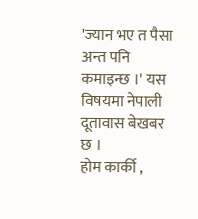'ज्यान भए त पैसा अन्त पनि कमाइन्छ ।' यस विषयमा नेपाली दूतावास बेखबर छ ।
होम कार्की ,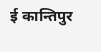ई कान्तिपुर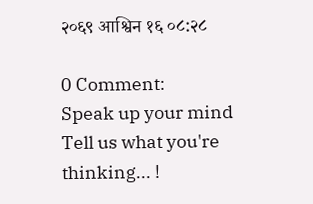२०६९ आश्विन १६ ०८:२८

0 Comment:
Speak up your mind
Tell us what you're thinking... !